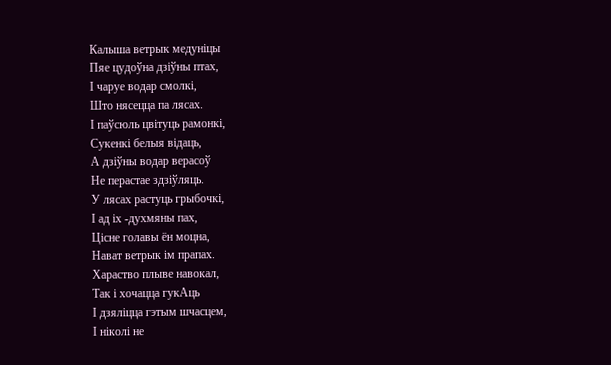Калыша ветрык медунiцы
Пяе цудоўна дзіўны птах,
І чаруе водар смолкі,
Што нясецца па лясах.
І паўсюль цвітуць рамонкі,
Сукенкі белыя відаць,
А дзіўны водар верасоў
Не перастае здзіўляць.
У лясах растуць грыбочкі,
І ад іх -духмяны пах,
Цісне голавы ён моцна,
Нават ветрык ім прапах.
Хараство плыве навокал,
Так і хочацца гукАць
І дзяліцца гэтым шчасцем,
І ніколі не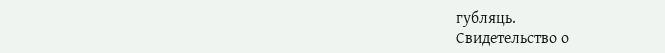губляць.
Свидетельство о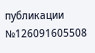публикации №126091605508